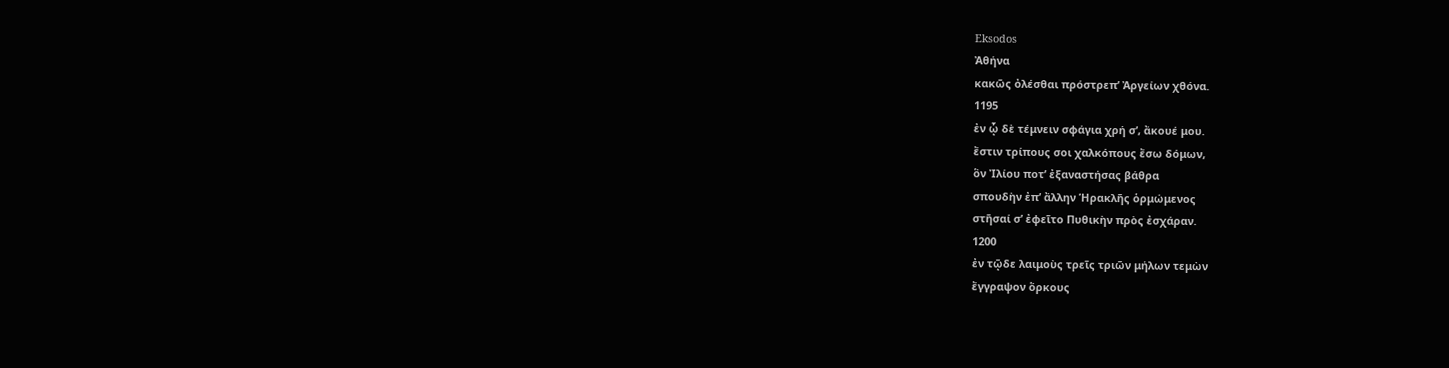Eksodos
Ἀθήνα
κακῶς ὀλέσθαι πρόστρεπʼ Ἀργείων χθόνα.
1195
ἐν ᾧ δὲ τέμνειν σφάγια χρή σʼ, ἄκουέ μου.
ἔστιν τρίπους σοι χαλκόπους ἔσω δόμων,
ὃν Ἰλίου ποτʼ ἐξαναστήσας βάθρα
σπουδὴν ἐπʼ ἄλλην Ἡρακλῆς ὁρμώμενος
στῆσαί σʼ ἐφεῖτο Πυθικὴν πρὸς ἐσχάραν.
1200
ἐν τῷδε λαιμοὺς τρεῖς τριῶν μήλων τεμὼν
ἔγγραψον ὅρκους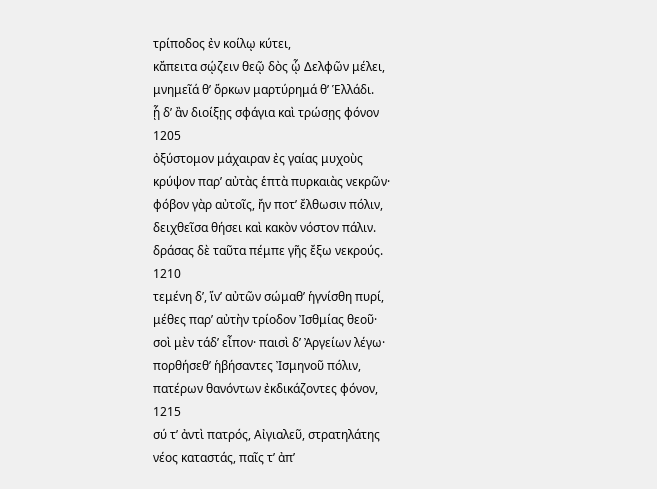τρίποδος ἐν κοίλῳ κύτει,
κἄπειτα σῴζειν θεῷ δὸς ᾧ Δελφῶν μέλει,
μνημεῖά θʼ ὅρκων μαρτύρημά θʼ Ἑλλάδι.
ᾗ δʼ ἂν διοίξῃς σφάγια καὶ τρώσῃς φόνον
1205
ὀξύστομον μάχαιραν ἐς γαίας μυχοὺς
κρύψον παρʼ αὐτὰς ἑπτὰ πυρκαιὰς νεκρῶν·
φόβον γὰρ αὐτοῖς, ἤν ποτʼ ἔλθωσιν πόλιν,
δειχθεῖσα θήσει καὶ κακὸν νόστον πάλιν.
δράσας δὲ ταῦτα πέμπε γῆς ἔξω νεκρούς.
1210
τεμένη δʼ, ἵνʼ αὐτῶν σώμαθʼ ἡγνίσθη πυρί,
μέθες παρʼ αὐτὴν τρίοδον Ἰσθμίας θεοῦ·
σοὶ μὲν τάδʼ εἶπον· παισὶ δʼ Ἀργείων λέγω·
πορθήσεθʼ ἡβήσαντες Ἰσμηνοῦ πόλιν,
πατέρων θανόντων ἐκδικάζοντες φόνον,
1215
σύ τʼ ἀντὶ πατρός, Αἰγιαλεῦ, στρατηλάτης
νέος καταστάς, παῖς τʼ ἀπʼ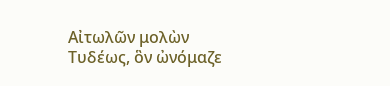Αἰτωλῶν μολὼν
Τυδέως, ὃν ὠνόμαζε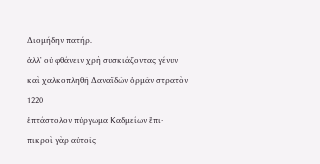Διομήδην πατήρ.
ἀλλʼ οὐ φθάνειν χρὴ συσκιάζοντας γένυν
καὶ χαλκοπληθῆ Δαναϊδῶν ὁρμᾶν στρατὸν
1220
ἑπτάστολον πύργωμα Καδμείων ἔπι·
πικροὶ γὰρ αὐτοῖς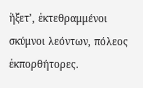ἥξετʼ, ἐκτεθραμμένοι
σκύμνοι λεόντων, πόλεος ἐκπορθήτορες.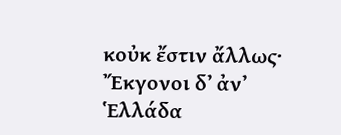κοὐκ ἔστιν ἄλλως· Ἔκγονοι δʼ ἀνʼ Ἑλλάδα